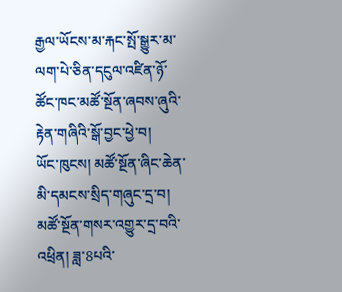རྒྱལ་ཡོངས་མ་རྐང་སྤོ་སྒྱུར་མ་ལག་པེ་ཅིན་དངུལ་འཛིན་ཉོ་ཚོང་ཁང་མཚོ་སྔོན་ཞབས་ཞུའི་རྟེན་གཞིའི་སྒོ་བྱང་ཕྱེ་བ།
ཡོང་ཁུངས། མཚོ་སྔོན་ཞིང་ཆེན་མི་དམངས་སྲིད་གཞུང་དྲ་བ།
མཚོ་སྔོན་གསར་འགྱུར་དྲ་བའི་འཕྲིན། ཟླ་8པའི་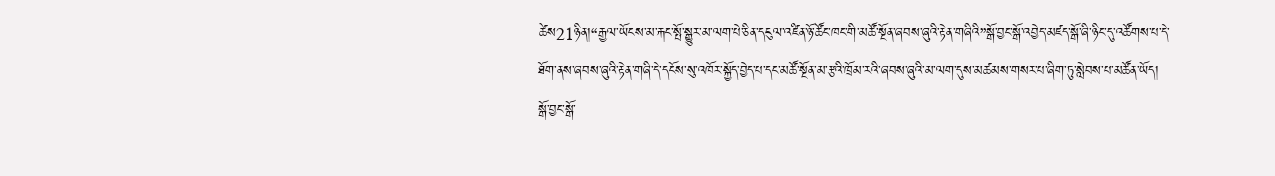ཚེས21ཉིན།“རྒྱལ་ཡོངས་མ་རྐང་སྤོ་སྒྱུར་མ་ལག་པེ་ཅིན་དངུལ་འཛིན་ཉོ་ཚོང་ཁང་གི་མཚོ་སྔོན་ཞབས་ཞུའི་རྟེན་གཞིའི”སྒོ་བྱང་སྒོ་འབྱེད་མཛད་སྒོ་ཞི་ཉིང་དུ་འཚོགས་པ་དེ་ཐོག་ནས་ཞབས་ཞུའི་རྟེན་གཞི་དེ་དངོས་སུ་འཁོར་སྐྱོད་བྱེད་པ་དང་མཚོ་སྔོན་མ་རྩའི་ཁྲོམ་རའི་ཞབས་ཞུའི་མ་ལག་དུས་མཚམས་གསར་པ་ཞིག་ཏུ་སླེབས་པ་མཚོན་ཡོད།
སྒོ་བྱང་སྒོ་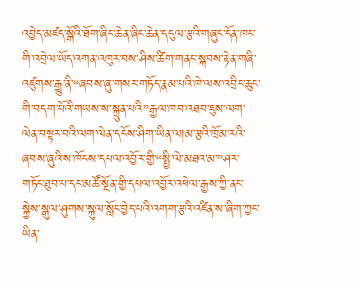འབྱེད་མཛད་སྒོའི་ཐོག་ཞིང་ཆེན་ཞིང་ཆེན་དངུལ་རྩའི་གཞུང་དོན་ཁང་གི་འབྲེལ་ཡོད་འགན་འཁུར་བས་ཤིས་ཚིག་གནང་སྐབས་རྟེན་གཞི་འཛུགས་རྒྱུ་ནི་“ཞབས་ཞུ་གསར་གཏོད་རྣམ་པའི་ཁེ་ལས་འབྲིང་ཆུང་གི་བདག་པོའི་གཡས་ས་སྐྲུན་པའི”རྒྱལ་ཁབ་འཐབ་ཇུས་ལག་ལེན་བསྟར་བའི་ལག་ལེན་དངོས་ཤིག་ཡིན་ལ།མ་རྩའི་ཁྲོམ་རའི་ཞབས་ཞུའི་ས་ཁོངས་དཔལ་འབྱོར་གྱི་“སྤྱི་ལེ་མཐའ་མ་”ཤར་གཏོང་ཐུབ་པ་དང་མཚོ་སྔོན་གྱི་དཔལ་འབྱོར་འཕེལ་རྒྱས་ཀྱི་ནང་སྐྱེས་སྒུལ་ཤུགས་སྐུལ་སློང་བྱེད་པའི་འགག་རྩའི་འཛིན་ས་ཞིག་ཀྱང་ཡིན་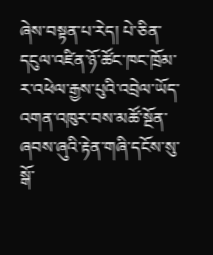ཞེས་བསྟན་པ་རེད། པེ་ཅིན་དངུལ་འཛིན་ཉོ་ཚོང་ཁང་ཁྲོམ་ར་འཕེལ་རྒྱས་པུའི་འབྲེལ་ཡོད་འགན་འཁུར་བས་མཚོ་སྔོན་ཞབས་ཞུའི་རྟེན་གཞི་དངོས་སུ་སྒོ་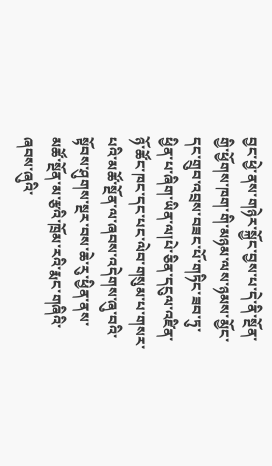བྱང་ཕྱེ་ནས་གཉེར་སྐྱོང་བྱས་པ་དེ་ནི་སྔོན་གྱི་ཕྱོགས་ཁག་གི་མཉམ་ལས་ཉམས་མྱོང་དང་གྲུབ་འབྲས་བཟང་པོ་གཏིང་ཟབ་ཏུ་ཕྱིན་པ་ཞིག་ཡིན་ལ།པེ་ཅིན་དངུལ་འཛིན་ཉོ་ཚོང་ཁང་དང་པང་ལེབ་གསུམ་པ་གསར་པའི་མཚོ་སྔོན་ལ་ཞབས་འདེགས་ཞུ་བའི་སྟོབས་ཤུགས་སྔར་བས་ཆེ་རུ་ཕྱིན་ནས་མཚོ་སྔོན་མ་རྩའི་ཁྲོམ་རའི་རྨང་གཞིའི་ཞབས་ཞུའི་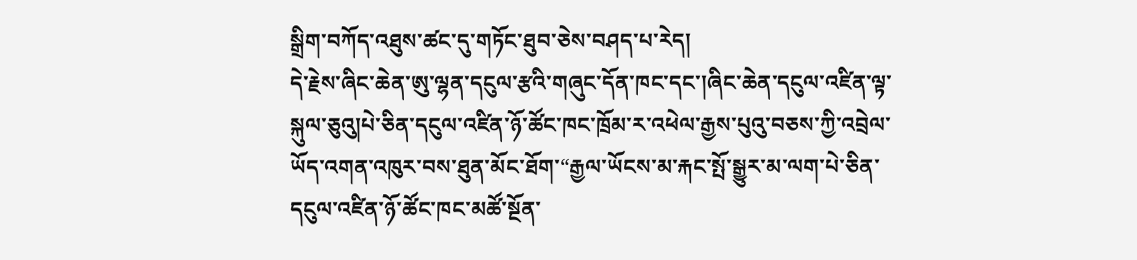སྒྲིག་བཀོད་འཐུས་ཚང་དུ་གཏོང་ཐུབ་ཅེས་བཤད་པ་རེད།
དེ་རྗེས་ཞིང་ཆེན་ཨུ་ལྷན་དངུལ་རྩའི་གཞུང་དོན་ཁང་དང་།ཞིང་ཆེན་དངུལ་འཛིན་ལྟ་སྐུལ་ཅུའུ།པེ་ཅིན་དངུལ་འཛིན་ཉོ་ཚོང་ཁང་ཁྲོམ་ར་འཕེལ་རྒྱས་པུའུ་བཅས་ཀྱི་འབྲེལ་ཡོད་འགན་འཁུར་བས་ཐུན་མོང་ཐོག་“རྒྱལ་ཡོངས་མ་རྐང་སྤོ་སྒྱུར་མ་ལག་པེ་ཅིན་དངུལ་འཛིན་ཉོ་ཚོང་ཁང་མཚོ་སྔོན་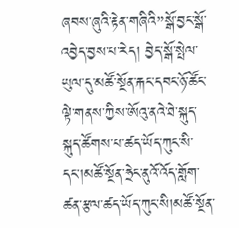ཞབས་ཞུའི་རྟེན་གཞིའི”སྒོ་བྱང་སྒོ་འབྱེད་བྱས་པ་རེད། བྱེད་སྒོ་སྤེལ་ཡུལ་དུ་མཚོ་སྔོན་རྐང་དབང་ཉོ་ཚོང་ལྟེ་གནས་ཀྱིས་ཨོའུ་ནའེ་ཐེ་སྐུད་སྐུད་ཚོགས་པ་ཚད་ཡོད་ཀུང་སི་དང་།མཚོ་སྔོན་ཧྲེང་ནུའོ་འོད་གློག་ཚན་རྩལ་ཚད་ཡོད་ཀུང་སི།མཚོ་སྔོན་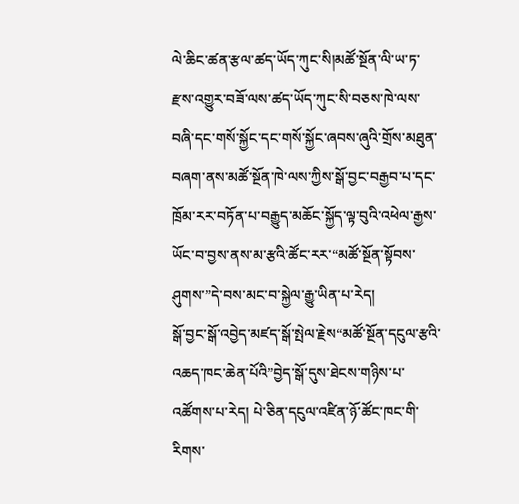ལེ་ཆིང་ཚན་རྩལ་ཚད་ཡོད་ཀུང་སི།མཚོ་སྔོན་ལི་ཡ་ཏ་རྫས་འགྱུར་བཟོ་ལས་ཚད་ཡོད་ཀུང་སི་བཅས་ཁེ་ལས་བཞི་དང་གསོ་སྐྱོང་དང་གསོ་སྐྱོང་ཞབས་ཞུའི་གྲོས་མཐུན་བཞག་ནས་མཚོ་སྔོན་ཁེ་ལས་ཀྱིས་སྒོ་བྱང་བརྒྱབ་པ་དང་ཁྲོམ་རར་བཏོན་པ་བརྒྱུད་མཆོང་སྐྱོད་ལྟ་བུའི་འཕེལ་རྒྱས་ཡོང་བ་བྱས་ནས་མ་རྩའི་ཚོང་རར་“མཚོ་སྔོན་སྟོབས་ཤུགས་”དེ་བས་མང་བ་སྐྱེལ་རྒྱུ་ཡིན་པ་རེད།
སྒོ་བྱང་སྒོ་འབྱེད་མཛད་སྒོ་སྤེལ་རྗེས“མཚོ་སྔོན་དངུལ་རྩའི་འཆད་ཁང་ཆེན་པོའི”བྱེད་སྒོ་དུས་ཐེངས་གཉིས་པ་འཚོགས་པ་རེད། པེ་ཅིན་དངུལ་འཛིན་ཉོ་ཚོང་ཁང་གི་རིགས་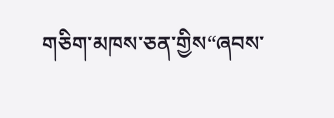གཅིག་མཁས་ཅན་གྱིས“ཞབས་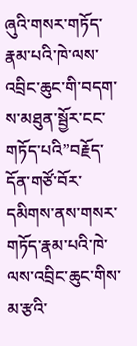ཞུའི་གསར་གཏོད་རྣམ་པའི་ཁེ་ལས་འབྲིང་ཆུང་གི་བདག་ས་མཐུན་སྦྱོར་ངང་གཏོད་པའི”བརྗོད་དོན་གཙོ་བོར་དམིགས་ནས་གསར་གཏོད་རྣམ་པའི་ཁེ་ལས་འབྲིང་ཆུང་གིས་མ་རྩའི་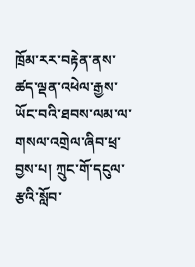ཁྲོམ་རར་བརྟེན་ནས་ཚད་ལྡན་འཕེལ་རྒྱས་ཡོང་བའི་ཐབས་ལམ་ལ་གསལ་འགྲེལ་ཞིབ་ཕྲ་བྱས་པ། ཀྲུང་གོ་དངུལ་རྩའི་སློབ་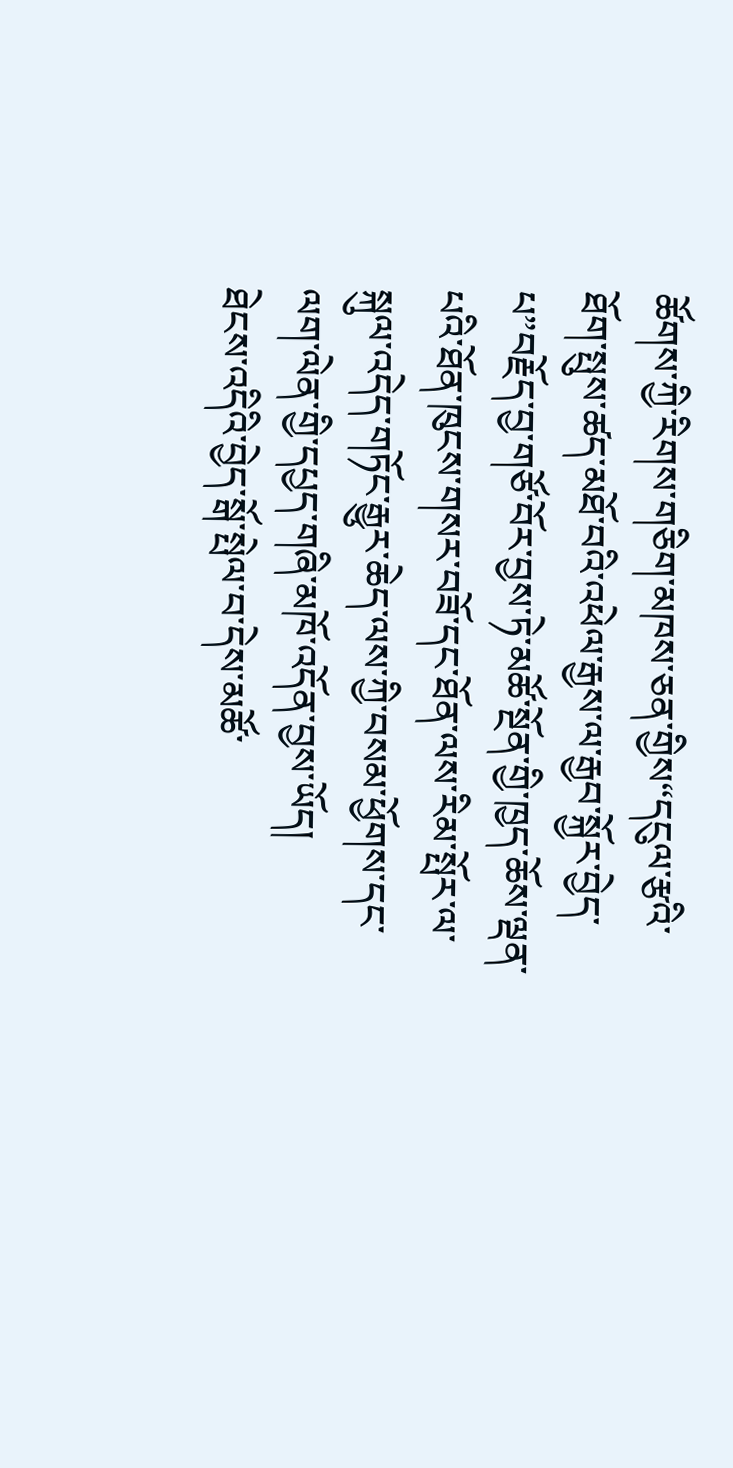ཚོགས་ཀྱི་རིགས་གཅིག་མཁས་ཅན་གྱིས“དངུལ་རྩའི་ཐོག་སྤུས་ཚད་མཐོ་བའི་འཕེལ་རྒྱས་ལ་རྒྱབ་སྐྱོར་བྱེད་པ”བརྗོད་བྱ་གཙོ་བོར་བྱས་ཏེ་མཚོ་སྔོན་གྱི་ཁྱད་ཆོས་ལྡན་པའི་ཐོན་ཁུངས་གསར་བཟོ་དང་ཐོན་ལས་རིམ་སྤོར་ལ་སྐུལ་འདེད་གཏོང་རྒྱུར་ཆེད་ལས་ཀྱི་བསམ་ཕྱོགས་དང་ལག་ལེན་གྱི་དཔྱད་གཞི་མཁོ་འདོན་བྱས་ཡོད།
ཐེངས་འདིའི་བྱེད་སྒོ་སྤེལ་བ་དེས་མཚོ་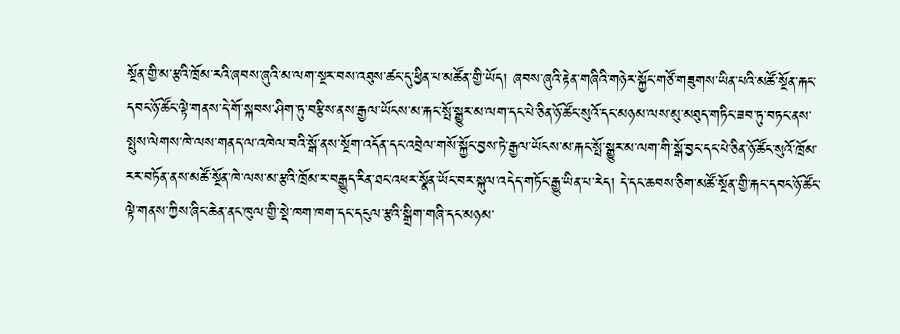སྔོན་གྱི་མ་རྩའི་ཁྲོམ་རའི་ཞབས་ཞུའི་མ་ལག་སྔར་བས་འཐུས་ཚང་དུ་ཕྱིན་པ་མཚོན་གྱི་ཡོད། ཞབས་ཞུའི་རྟེན་གཞིའི་གཉེར་སྐྱོང་གཙོ་གཟུགས་ཡིན་པའི་མཚོ་སྔོན་རྐང་དབང་ཉོ་ཚོང་ལྟེ་གནས་དེ་གོ་སྐབས་ཤིག་ཏུ་བརྩིས་ནས་རྒྱལ་ཡོངས་མ་རྐང་སྤོ་སྒྱུར་མ་ལག་དང་པེ་ཅིན་ཉོ་ཚོང་སུའོ་དང་མཉམ་ལས་མུ་མཐུད་གཏིང་ཟབ་ཏུ་བཏང་ནས་སྤུས་ལེགས་ཁེ་ལས་གནད་ལ་འཁེལ་བའི་སྒོ་ནས་སྔོག་འདོན་དང་འབྲེལ་གསོ་སྐྱོང་བྱས་ཏེ་རྒྱལ་ཡོངས་མ་རྐང་སྤོ་སྒྱུར་མ་ལག་གི་སྒོ་བྱང་དང་པེ་ཅིན་ཉོ་ཚོང་སུའོ་ཁྲོམ་རར་བཏོན་ནས་མཚོ་སྔོན་ཁེ་ལས་མ་རྩའི་ཁྲོམ་ར་བརྒྱུད་རིན་ཐང་འཕར་སྣོན་ཡོང་བར་སྐུལ་འདེད་གཏོང་རྒྱུ་ཡིན་པ་རེད། དེ་དང་ཆབས་ཅིག་མཚོ་སྔོན་གྱི་རྐང་དབང་ཉོ་ཚོང་ལྟེ་གནས་ཀྱིས་ཞིང་ཆེན་ནང་ཁུལ་གྱི་སྡེ་ཁག་ཁག་དང་དངུལ་རྩའི་སྒྲིག་གཞི་དང་མཉམ་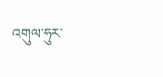འགུལ་ཧུར་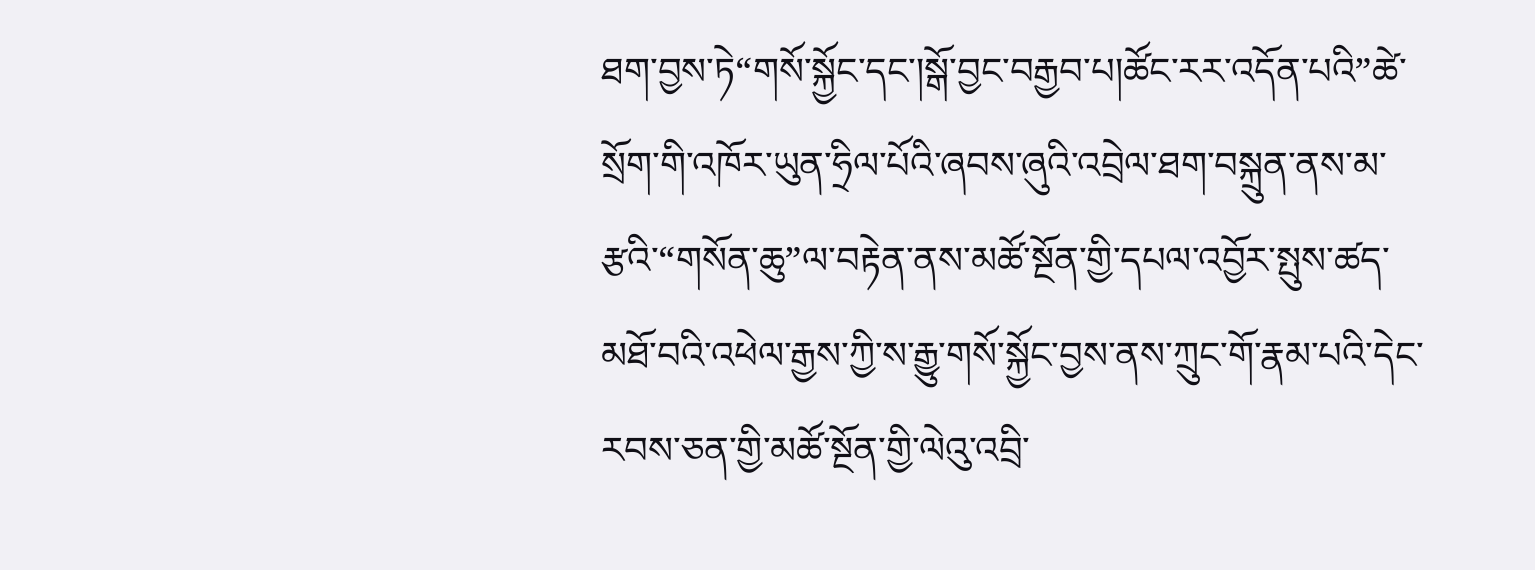ཐག་བྱས་ཏེ“གསོ་སྐྱོང་དང་།སྒོ་བྱང་བརྒྱབ་པ།ཚོང་རར་འདོན་པའི”ཚེ་སྲོག་གི་འཁོར་ཡུན་ཧྲིལ་པོའི་ཞབས་ཞུའི་འབྲེལ་ཐག་བསྐྲུན་ནས་མ་རྩའི་“གསོན་ཆུ”ལ་བརྟེན་ནས་མཚོ་སྔོན་གྱི་དཔལ་འབྱོར་སྤུས་ཚད་མཐོ་བའི་འཕེལ་རྒྱས་ཀྱི་ས་རྒྱུ་གསོ་སྐྱོང་བྱས་ནས་ཀྲུང་གོ་རྣམ་པའི་དེང་རབས་ཅན་གྱི་མཚོ་སྔོན་གྱི་ལེའུ་འབྲི་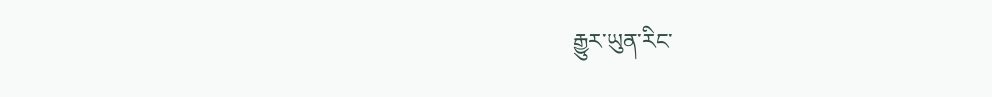རྒྱུར་ཡུན་རིང་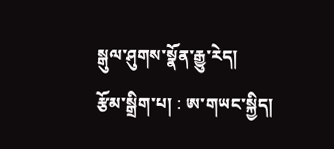སྒུལ་ཤུགས་སྣོན་རྒྱུ་རེད།
རྩོམ་སྒྲིག་པ། : ཨ་གཡང་སྐྱིད།